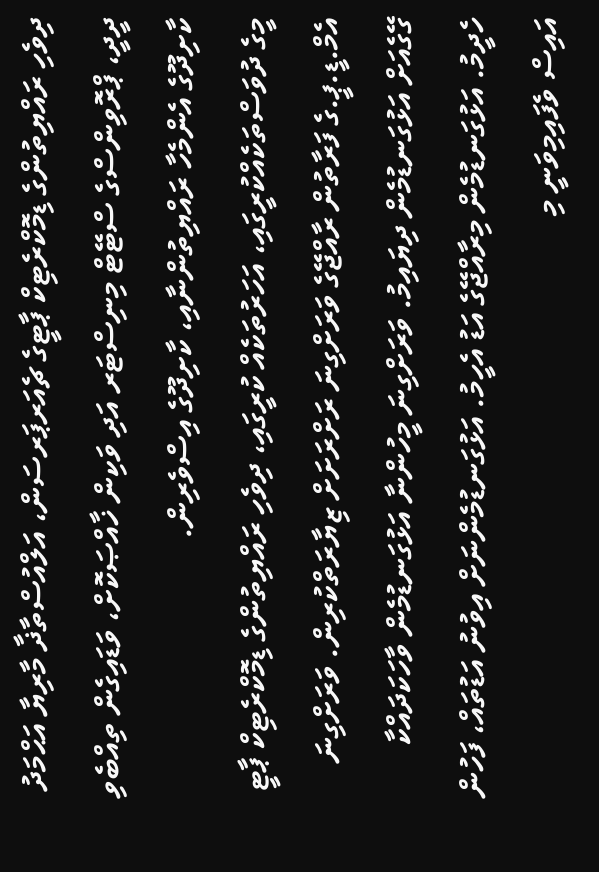ދިވެހި ރައްޔިތުންގެ ޑިމޮކްރެޓިކް ޕާޓީގެ ޗެއަރޕަރސަން، އަލްއުސްތާޛާ މާރިޔާ އަޙްމަދު ދީދީ، ޕްރޮވިންސްގެ ސްޓޭޓް މިނިސްޓަރ އަދި ވަކިން ޚާއްޞަކޮށް، ވަޑައިގެން ތިއްބެވި ކާށިދޫގެ އެންމެހާ ރައްޔިތުންނާއި، ކާށިދޫގެ އިސްވެރިން.
މީގެ ދުވަސްތަކެއްކުރީގައި، އަހަރުތަކެއް ކުރީގައި، ދިވެހި ރައްޔިތުންގެ ޑިމޮކްރެޓިކް ޕާޓީ އެމް.ޑީ.ޕީ.ގެ ފަރާތުން ރާއްޖޭގެ ވަރަށްގިނަ ރަށްރަށަށް ޒިޔާރަތްކުރިން. ވަރަށްގިނަ ގޭގެއަށް އަޅުގަނޑުމެން ދިޔައިމު. ވަރަށްގިނަ މީހުންނާ އަޅުގަނޑުމެން ވާހަކަދައްކާ ހެދީމު. އަޅުގަނޑުމެން މިރާއްޖޭގެ އަޑު އެހީމު. އަޅުގަނޑުމެންނަށް އިވުނު އަޑުތައް، ފަހުން އައިސް ވެފައިމިވަނީ މި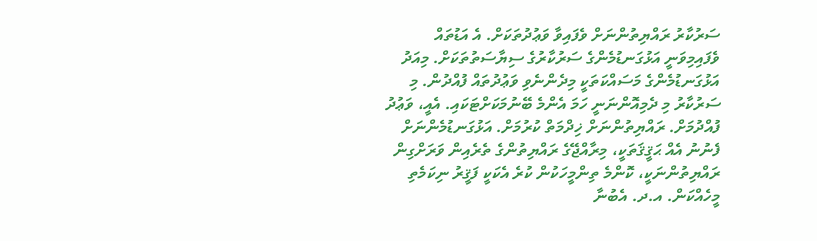ސަރުކާރު ރައްޔިތުންނަށް ވެފައިވާ ވަޢުދުތަކަށް. އެ އަޑުތައް ވެފައިމިވަނީ އަޅުގަނޑުމެންގެ ސަރުކާރުގެ ސިޔާސަތުތަކަށް. މިއަދު އަޅުގަނޑުމެންގެ މަސައްކަތަކީ މިދެންނެވި ވަޢުދުތައް ފުއްދުން. މި ސަރުކާރު މި ދެމިއޮންނަނީ ހަމަ އެންމެ ބޭނުމަކަށްޓަކައި. އެއީ، ވަޢުދު ފުއްދުމަށް. ރައްޔިތުންނަށް ޚިދްމަތް ކުރުމަށް. އަޅުގަނޑުމެންނަށް ފެނުނު އެއް ޙަޤީޤަތަކީ، މިރާއްޖޭގެ ރައްޔިތުންގެ ތެރެއިން ވަރަށްގިން ރައްޔިތުންނަކީ، ކޮންމެ ތިންމީހަކުން ކުރެ އެކަކީ ފަޤީރު ނިކަމެތި މީހެއްކަން. އ.ދ. އެބުނާ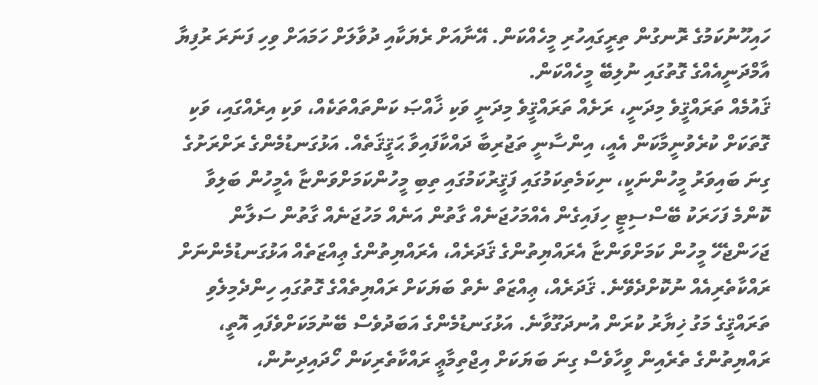ހައިހޫނުކަމުގެ ރޮނގުން ތިރީގައިހުރި މީހެއްކަން. އޭނާއަށް ރެޔަކާއި ދުވާލަށް ހަމައަށް ވިހި ފަނަރަ ރުފިޔާ އާމްދަނީއެއްގެ ގޮތުގައި ނުލިބޭ މީހެއްކަން.
ޤައުމެއް ތަރައްޤީވެ މިދަނީ، ރަށެއް ތަރައްޤީވެ މިދަނީ ވަކި ޚާއްޞަ ކަންތައްތަކެއް، ވަކި އިރެއްގައި، ވަކި ގޮތަކަށް ކުރެވުނީމާކަން އެއީ، އިންސާނީ ތަޖުރިބާ ދައްކާފައިވާ ޙަޤީޤަތެއް. އަޅުގަނޑުމެންގެ ރަށްރަށުގެ ގިނަ ބައިވަރު މީހުންނަކީ، ނިކަމެތިކަމުގައި ފަޤީރުކަމުގައި ތިބި މީހުންކަމަށްވަންޏާ އެމީހުން ބަލިވާ ކޮންމެ ފަހަރަކު ބޭސްސިޓީ ހިފައިގެން އެއްމަހުޖަނެއް ގާތުން އަނެއް މަހުޖަނެއް ގާތުން ސަލާން ޖަހަންޖެހޭ މީހުން ކަމަށްވަންޏާ އެރައްޔިތުންގެ ޤަދަރެއް، އެރައްޔިތުންގެ ޢިއްޒަތެއް އަޅުގަނޑުމެންނަށް ރައްކާތެރިއެއް ނުކޮށްދެވޭނެ. ޤަދަރެއް، ޢިއްޒަތް ނެތް ބަޔަކަށް ރައްޔިތެއްގެ ގޮތުގައި ހިންދެމިލެވި ތަރައްޤީގެ މަގު ޚިޔާރު ކުރަން އުނދަގޫވާނެ. އަޅުގަނޑުމެންގެ އަބަދުވެސް ބޭނުމަކަށްވެފައި އޮތީ، ރައްޔިތުންގެ ތެރެއިން ވީހާވެސް ގިނަ ބަޔަކަށް އިޖްތިމާޢީ ރައްކާތެރިކަން ހޯދައިދިނުން،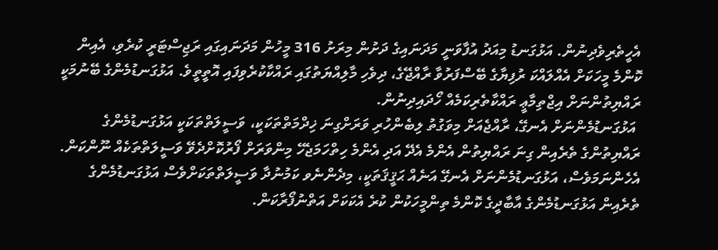އެހީތެރިވެދިނުން. އަޅުގަނޑު މިއަދު އުފާވަނީ މަދަނައިގެ ދަށުން މިރަށު 316 މީހުން މަދަނައިގައި ރަޖިސްޓަރީ ކުރެވި، އެއިން ކޮންމެ މީހަކަށް އެއްލައްކަ ރުފިޔާގެ ބޭސްފަރުވާ ރާއްޖޭގެ، ދިވެހި މާލިއްޔަތުގައި ރައްކާކުރެވިފައި އޮތީތީވެ. އަޅުގަނޑުމެންގެ ބޭނުމަކީ ރައްޔިތުންނަށް އިޖްތިމާޢީ ރައްކާތެރިކަމެއް ހޯދައިދިނުން.
 އަޅުގަނޑުމެންނަށް އެނގޭ، ރާއްޖެއަށް މިވަގުތު ލިބެންހުރި ވަރަށްގިނަ ޚިދްމަތްތަކަކީ، ވަސީލަތްތަކަކީ އަޅުގަނޑުމެންގެ ރައްޔިތުންގެ ތެރެއިން ގިނަ ރައްޔިތުން އެންމެ އެދޭ އަދި އެންމެ ހިތްހަމަޖެހޭ މިންވަރަށް ފޯރުކޮށްދެވޭ ވަސީލަތްތަކެއް ނޫންކަން. އެހެންނަމަވެސް، އަޅުގަނޑުމެންނަށް އެނގޭ އަނެއް ޙަޤީޤަތަކީ، މިދެންނެވ ކަމުނުދާ ވަސީލަތްތަކަށްވެސް އަޅުގަނޑުމެންގެ ތެރެއިން އަޅުގަނޑުމެންގެ އާބާދީގެ ކޮންމެ ތިންމީހަކުން ކުރެ އެކަކަށް އަތްނުފޯރާކަން.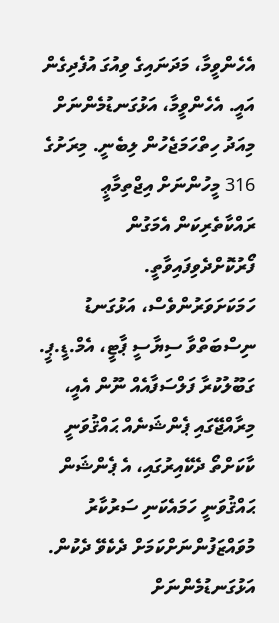އެހެންވީމާ، މަދަނައިގެ ވިއުގަ އުފެދިގެން އައީ. އެހެންވީމާ، އަޅުގަނޑުމެންނަށް މިއަދު ހިތްހަމަޖެހުން ލިބެނީ. މިރަށުގެ      316 މީހުންނަށް އިޖްތިމާޢީ ރައްކާތެރިކަން އެމަގުން ފޯރުކޮށްދެވިފައިވާތީ. ހަމަކަށަވަރުންވެސް، އަޅުގަނޑު ނިސްބަތްވާ ސިޔާސީ ޕާޓީ، އެމް.ޑީ.ޕީ. ގަބޫލުކުރާ ފަލްސަފާއެއް ނޫން އެއީ، މިރާއްޖޭގައި ޕެންޝަނެއް ޙައްޤުވަނީ ކާކަށްތޯ ދެކޭއިރުގައި، އެ ޕެންޝަން ޙައްޤުވަނީ ހަމައެކަނި ސަރުކާރު މުވައްޒަފުންނަށްކަމަށް ދެކެވޭ ދެކުން.
އަޅުގަނޑުމެންނަށް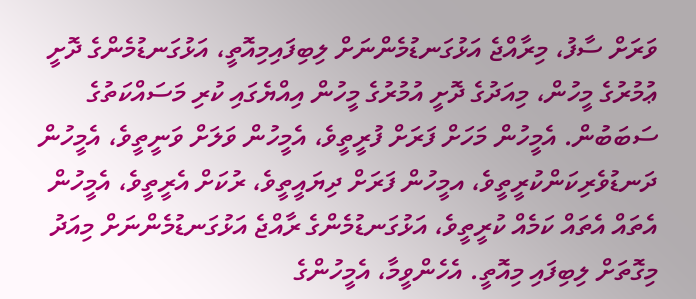ވަރަށް ސާފު، މިރާއްޖެ އަޅުގަނޑުމެންނަށް ލިބިފައިމިއޮތީ، އަޅުގަނޑުމެންގެ ދޮށީ ޢުމުރުގެ މީހުން، މިއަދުގެ ދޮށީ އުމުރުގެ މީހުން އިއްޔެގައި ކުރި މަސައްކަތުގެ ސަބަބުން. އެމީހުން މަހަށް ފަރަށް ފުރީތީވެ، އެމީހުން ވަލަށް ވަނީތީވެ، އެމީހުން ދަނޑުވެރިކަންކުރީތީވެ، އމީހުން ފަރަށް ދިޔައީތީވެ، ރުކަށް އެރީތީވެ، އެމީހުން އެތައް އެތައް ކަމެއް ކުރީތީވެ، އަޅުގަނޑުމެންގެ ރާއްޖެ އަޅުގަނޑުމެންނަށް މިއަދު މިގޮތަށް ލިބިފައި މިއޮތީ. އެހެންވީމާ، އެމީހުންގެ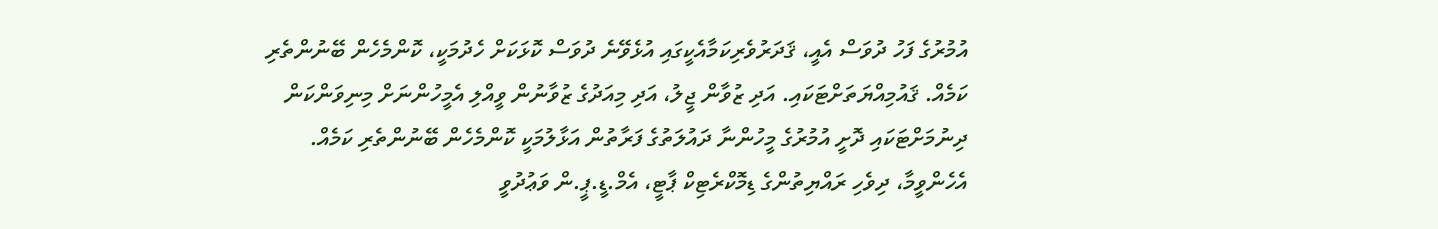އުމުރުގެ ފަހު ދުވަސް އެއީ، ޤަދަރުވެރިކަމާއެކީގައި އުޅެވޭނެ ދުވަސް ކޮޅަކަށް ހެދުމަކީ، ކޮންމެހެން ބޭނުންތެރި ކަމެއް. ޤައުމިއްޔަތަށްޓަކައި. އަދި ޒުވާން ޖީލު، އަދި މިއަދުގެ ޒުވާނުން ވީއްލި އެމީހުންނަށް މިނިވަންކަން ދިނުމަށްޓަކައި ދޮށީ އުމުރުގެ މީހުންނާ ދައުލަތުގެ ފަރާތުން އަޅާލުމަކީ ކޮންމެހެން ބޭނުންތެރި ކަމެއް. އެހެންވީމާ، ދިވެހި ރައްޔިތުންގެ ޑިމޮކްރެޓިކް ޕާޓީ، އެމް.ޑީ.ޕީ.ން ވަޢުދުވީ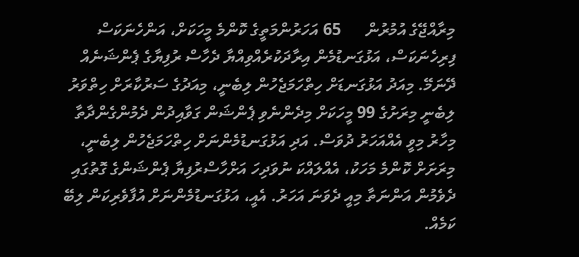މިރާއްޖޭގެ އުމުރުން      65 އަހަރުންމަތީގެ ކޮންމެ މީހަކަށް، އަންހެނަކަސް ފިރިހެނަކަސް، އަޅުގަނޑުމެން އިރާދަކުރެއްވިއްޔާ ދެހާސް ރުފިޔާގެ ޕެންޝަނެއް ދޭނަމޭ. މިއަދު އަޅުގަނޑަށް ހިތްހަމަޖެހުން ލިބެނީ، މިއަދުގެ ސަރުކާރަށް ހިތްވަރު ލިބެނީ މިރަށުގެ 99 މީހަކަށް މިދެންނެވި ޕެންޝަން ގަވާއިދުން ދެމުންގެންދާތާ މިހާރު މިވީ އެއްއަހަރު ދުވަސް. އަދި އަޅުގަނޑުމެންނަށް ހިތްހަމަޖެހުން ލިބެނީ، މިރަށަށް ކޮންމެ މަހަކު، އެއްލައްކަ ނުވަދިހަ އަށްހާސްރުފިޔާ ޕެންޝަންގެ ގޮތުގައި ދެވެމުން އަންނަތާ މިއީ ދެވަނަ އަހަރު. އެއީ، އަޅުގަނޑުމެންނަށް އުފާވެރިކަން ލިބޭ ކަމެއް.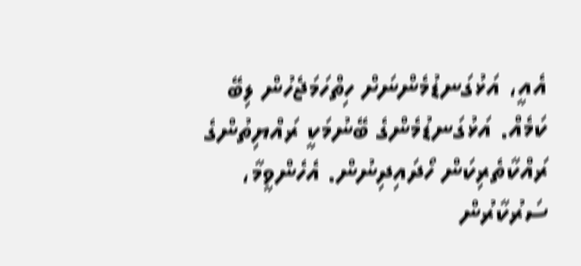އެއީ، އަޅުގަނޑުމެންނަށް ހިތްހަމަޖެހުން ލިބޭ ކަމެއް. އަޅުގަނޑުމެންގެ ބޭނުމަކީ ރައްޔިތުންގެ ރައްކާތެރިކަން ހޯދައިދިނުން. އެހެންވީމާ، ސަރުކާރުން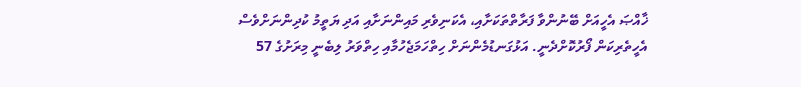ޚާއްޞަ އެހީއަށް ބޭނުންވާ ފަރާތްތަކަށާއި، އެކަނިވެރި މައިންނަށާއި އަދި ޔަތީމު ކުދިންނަށްވެސް އެހީތެރިކަން ފޯރުކޮށްދެނީ. އަޅުގަނޑުމެންނަށް ހިތްހަމަޖެހުމާއި ހިތްވަރު ލިބެނީ މިރަށުގެ 57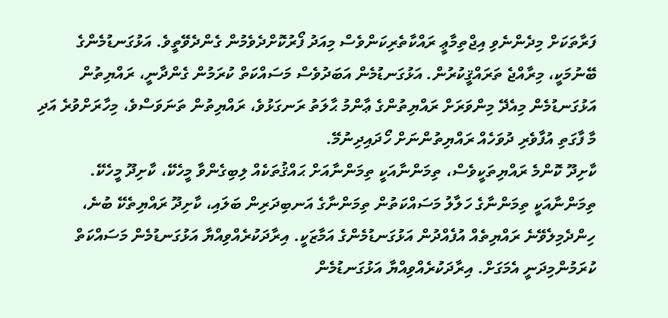ފަރާތަކަށް މިދެންނެވި އިޖްތިމާޢީ ރައްކާތެރިކަންވެސް މިއަދު ފޯރުކޮށްދެވެމުން ގެންދެވޭތީވެ. އަޅުގަނޑުމެންގެ ބޭނުމަކީ، މިރާއްޖެ ތަރައްޤީކުރުން. އަޅުގަނޑުމެން އަބަދުވެސް މަސައްކަތް ކުރަމުން ގެންދާނީ، ރައްޔިތުން އަޅުގަނޑުމެން މިއެދޭ މިންވަރަށް ރައްޔިތުންގެ ޢާންމު ޙާލަތު ރަނގަޅުވެ، ރައްޔިތުން ތަނަވަސްވެ، މިހާރަށްވުރެ އަދި   މާ ފާގަތި އުފާވެރި ދުވަހެއް ރައްޔިތުންނަށް ހޯދައިދިނުމޭ.
ކާށިދޫ ކޮންމެ ރައްޔިތަކީވެސް، ތިމަންނާއަކީ ތިމަންނާއަށް ޙައްޤުތަކެއް ލިބިގެންވާ މީހެކޭ، ކާށިދޫ މީހެކޭ. ތިމަންނާއަކީ ތިމަންނާގެ ހަލާލު މަސައްކަތުން ތިމަންނާގެ އަނބިދަރިން ބަލައި، ކާށިދޫ ރައްޔިތެކޭ ބުނެ، ހިންދެމިލެވޭނެ ރައްޔިތެއް އުފެއްދުން އަޅުގަނޑުމެންގެ އަމާޒަކީ. އިރާދަކުރެއްވިއްޔާ އަޅުގަނޑުމެން މަސައްކަތް ކުރަމުންމިދަނީ އެމަގަށް. އިރާދަކުރެއްވިއްޔާ އަޅުގަނޑުމެން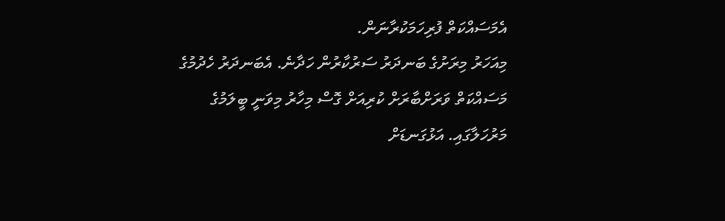އެމަސައްކަތް ފުރިހަމަކުރާނަން.
މިއަހަރު މިރަށުގެ ބަނދަރު ސަރުކާރުން ހަދާނެ. އެބަނދަރު ހެދުމުގެ މަސައްކަތް ވަރަށްބާރަށް ކުރިއަށް ގޮސް މިހާރު މިވަނީ ބީލަމުގެ މަރުހަލާގައި. އަޅުގަނޑަށް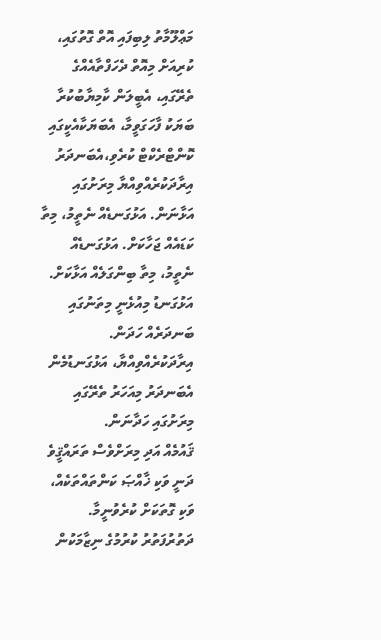މަޢްލޫމާތު ލިބިފައި އޮތް ގޮތުގައި، ކުރިއަށް މިއޮތް ދެހަފްތާއެއްގެ ތެރޭގައި، އެބީލަން ކާމިޔާބުކުރާ ބަޔަކު ފާހަގަވީމާ، އެބަޔަކާއެކީގައި ކޮންޓްރެކްޓް ކުރެވި،އެބަނދަރު އިރާދަކުރެއްވިއްޔާ މިރަށުގައި އަޅާނަން. އަޅުގަނޑެއް ނެތީމު، މިތާ ކަޑައެއް ޖަހާކަށް. އަޅުގަނޑެއް ނެތީމު، މިތާ ބިންގަލެއް އަޅާކަށް. އަޅުގަނޑު މިއުޅެނީ މިތަނުގައި ބަނދަރެއް ހަދަން. އިރާދަކުރެއްވިއްޔާ، އަޅުގަނޑުމެން އެބަނދަރު މިއަހަރު ތެރޭގައި މިރަށުގައި ހަދާނަން.
ޤައުމެއް އަދި މިރަށްވެސް ތަރައްޤީވެ ދަނީ ވަކި ޚާއްޞަ ކަންތައްތަކެއް، ވަކި ގޮތަކަށް ކުރެވުނީމާ. ދަތުރުފަތުރު ކުރުމުގެ ނިޒާމަކުން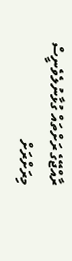ރާއްޖޭގެ ރަށްތައް ގުޅާނުލެވެނީސް މިރަށްރަށް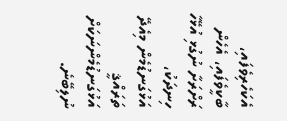އެކަހެރިވެފައި، ބާކީވެފައި، އެހެން ރަށްރަށާ ނުގުޅި އުޅޭހާ ހިނދަކު، އަޅުގަނޑުމެން މިއެދޭ ތަރައްޤީ އަޅުގަނޑުމެންނަކަށް ނުލިބޭނެ.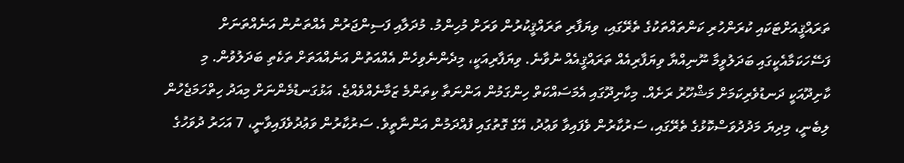ތަރައްޤީއަށްޓަކައި ކުރަންހުރި ކަންތައްތަކުގެ ތެރޭގައި، ވިޔަފާރި ތަރައްޤީކުރުން ވަރަށް މުހިންމު. މުދަލާއި ފަސިންޖަރުން އެއްތަނުން އަނެއްތަނަށް ފަސޭހަކަމާއެކީގައި ބަދަލުވީމާ ނޫނިއްޔާ ވިޔަފާރިއެއް ތަރައްޤީއެއް ނުވާނެ. ވިޔަފާރިއަކީ، މިދެންނެވިހެން އެއްއަތުން އަނެއްއަތަށް ތަކެތި ބަދަލުވުން. މި ކާށިދޫއަކީ ދަނޑުވެރިކަމަށް މަޝްހޫރު ރަށެއް. މިކާށިދޫގައި އެމަސައްކަތް ހިންގަމުން އަންނަތާ ކިތަންމެ ޒަމާނެއްވެއްޖެ. އަޅުގަނޑުމެންނަށް މިއަދު ހިތްހަމަޖެހުން ލިބެނީ، މިދިޔަ މަދުދުވަސްކޮޅުގެ ތެރޭގައި، ސަރުކާރުން ވެފައިވާ ވަޢުދު، އޭގެ ގޮތުގައި ފުއްދަމުން އަންނާތީވެ. ސަރުކާރުން ވަޢުދުވެފައިވާނީ، 7 އަހަރު ދުވަހުގެ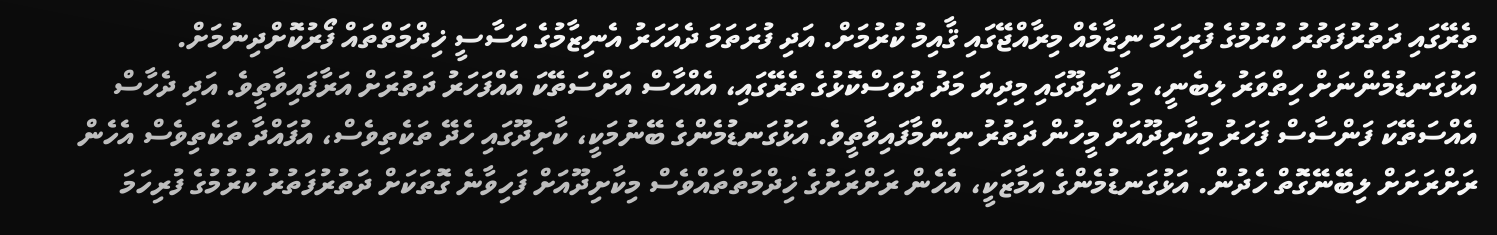ތެރޭގައި ދަތުރުފަތުރު ކުރުމުގެ ފުރިހަމަ ނިޒާމެއް މިރާއްޖޭގައި ޤާއިމު ކުރުމަށް. އަދި ފުރަތަމަ ދެއަހަރު އެނިޒާމުގެ އަސާސީ ޚިދްމަތްތައް ފޯރުކޮށްދިނުމަށް. އަޅުގަނޑުމެންނަށް ހިތްވަރު ލިބެނީ، މި ކާށިދޫގައި މިދިޔަ މަދު ދުވަސްކޮޅުގެ ތެރޭގައި، އެއްހާސް އަށްސަތޭކަ އެއްފަހަރު ދަތުރަށް އަރާފައިވާތީވެ. އަދި ދެހާސް އެއްސަތޭކަ ފަންސާސް ފަހަރު މިކާށިދޫއަށް މީހުން ދަތުރު ނިންމާފައިވާތީވެ. އަޅުގަނޑުމެންގެ ބޭނުމަކީ، ކާށިދޫގައި ހެދޭ ތަކެތިވެސް، އުފައްދާ ތަކެތިވެސް އެހެން ރަށްރަށަށް ލިބޭނޭގޮތް ހެދުން. އަޅުގަނޑުމެންގެ އަމާޒަކީ، އެހެން ރަށްރަށުގެ ޚިދްމަތްތައްވެސް މިކާށިދޫއަށް ފަހިވާނެ ގޮތަކަށް ދަތުރުފަތުރު ކުރުމުގެ ފުރިހަމަ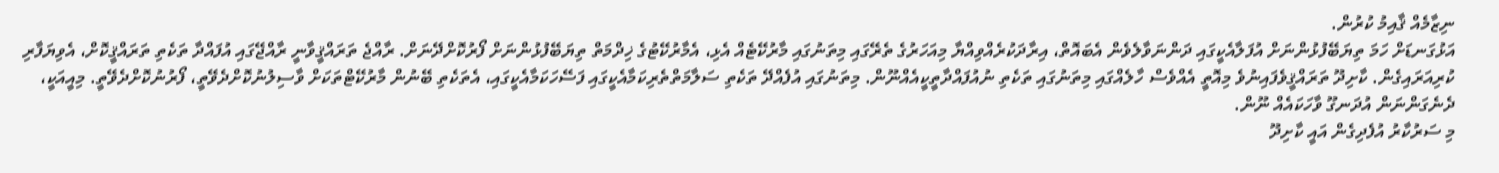ނިޒާމެއް ޤާއިމު ކުރުން.
އަޅުގަނޑަށް ހަމަ ތިޔަބޭފުޅުންނަށް އުފަލާއެކީގައި ދަންނަވާލެވެން އެބައޮތް، އިރާދަކުރެއްވިއްޔާ މިއަހަރުގެ ތެރޭގައި މިތަނުގައި މާރުކޭޓެއް އެޅި، އެމާރުކޭޓުގެ ޚިދްމަތް ތިޔަބޭފުޅުންނަށް ފޯރުކޮށްދޭނަށް. ރާއްޖެ ތަރައްޤީވާނީ ރާއްޖޭގައި އުފައްދާ ތަކެތި ތަރައްޤީކޮށް، އެވިޔަފާރި ކުރިއަރައިގެން. ކާށިދޫ ތަރައްޤީވެފައިނުވެ މިއޮތީ އެއްވެސް ހާލެއްގައި މިތަނުގައި ތަކެތި ނުއުފައްދާތީކީއެއްނޫން. މިތަނުގައި އުފެއްދޭ ތަކެތި ސަލާމަތްތެރިކަމާއެކީގައި ފަސޭހަކަމާއެކީގައި، އެތަކެތި ބޭނުން މާރުކޭޓްތަކަށް ވާސިލުނުކޮށްދެވޭތީ، ފޯރުނުކޮށްދެވޭތީ. މިއީއަކީ، ދެނެގަންނަން އުދަނގޫ ވާހަކައެއް ނޫން.
މި ސަރުކާރު އުފެދިގެން އައީ ކާށިދޫ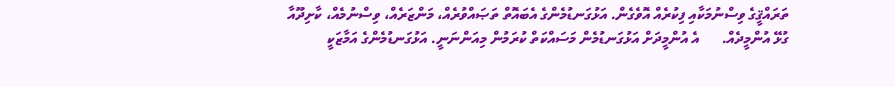ތަރައްޤީގެ ވިސްނުމަކާއި ފިކުރެއް އޮވެގެން. އަޅުގަނޑުމެންގެ އެބައޮތް ތަޞައްވުރެއް، މަންޒަރެއް، ވިސްނުމެއް، ކާށިދޫއާ ގުޅޭ އުންމީދެއް.      އެ އުންމީދަށް އަޅުގަނޑުމެން މަސައްކަތް ކުރަމުން މިއަންނަނީ. އަޅުގަނޑުމެންގެ އަމާޒަކީ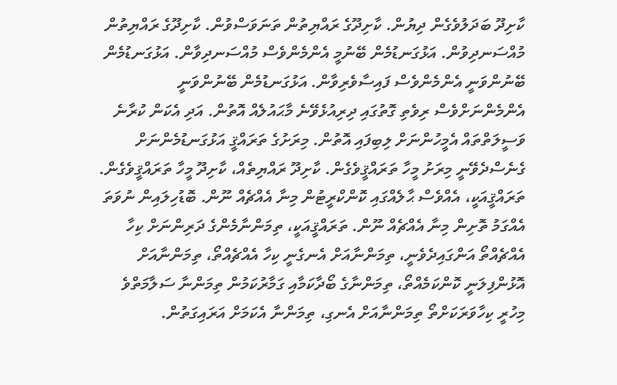ކާށިދޫ ބަދަލުވެގެން ދިޔުން. ކާށިދޫގެ ރައްޔިތުން ތަނަވަސްވުން. ކާށިދޫގެ ރައްޔިތުން މުއްސަނދިވުން. އަޅުގަނޑުމެން ބޭނުމީ އެންމެންވެސް މުއްސަނދިވާން. އަޅުގަނޑުމެން ބޭނުންވަނީ އެންމެންވެސް ފައިސާވެރިވާން. އަޅުގަނޑުމެން ބޭނުންވަނީ އެންމެންނަށްވެސް ރިވެތި ގޮތުގައި ދިރިއުޅެވޭނެ މާޙައުލެއް އޮތުން. އަދި އެކަން ކުރާނެ ވަސީލަތްތައް އެމީހުންނަށް ލިބިފައި އޮތުން. މިރަށުގެ ތަރައްޤީ އަޅުގަނޑުމެންނަށް ގެނެސްދެވޭނީ މިރަށު މީހާ ތަރައްޤީވެގެން. ކާށިދޫ ރައްޔިތެއް، ކާށިދޫ މީހާ ތަރައްޤީވެގެން. ތަރައްޤީއަކީ، އެއްވެސް ޙާލެއްގައި ކޮންކްރީޓުން މިނާ އެއްޗެއް ނޫން. ބޮޑުހިލައިން ނުވަތަ އެއްގަމު ތޮށިން މިނާ އެއްޗެއް ނޫން. ތަރައްޤީއަކީ، ތިމަންނާމެންގެ ދަރިންނަށް ކިހާ އެއްޗެއްތޯ އަންގައިދެވެނީ، ތިމަންނާއަށް އެނގެނީ ކިހާ އެއްޗެއްތޯ، ތިމަންނާއަށް އޮޅުންފިލަނީ ކޮންކަމެއްތޯ، ތިމަންނާގެ ބޯދާކަމާއި ގަމާރުކަމުން ތިމަންނާ ސަލާމަތްވެ މިހުރީ ކިހާވަރަކަށްތޯ ތިމަންނާއަށް އެނގި، ތިމަންނާ އެކަމަށް އަރައިގަތުން.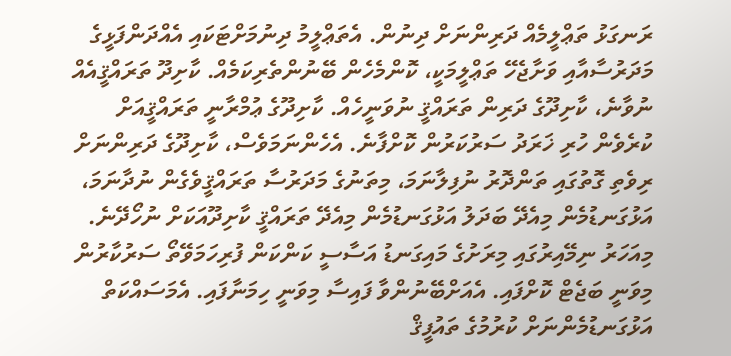ރަނގަޅު ތަޢްލީމެއް ދަރިންނަށް ދިނުން. އެތަޢްލީމު ދިނުމަށްޓަކައި އެއްދަންފަޅީގެ މަދަރުސާއާއި ވަށާޖެހޭ ތަޢްލީމަކީ، ކޮންމެހެން ބޭނުންތެރިކަމެއް. ކާށިދޫ ތަރައްޤީއެއް ނުވާނެ، ކާށިދޫގެ ދަރިން ތަރައްޤީ ނުވަނީހެއް. ކާށިދޫގެ ޢުމްރާނީ ތަރައްޤީއަށް ކުރެވެން ހުރި ޚަރަދު ސަރުކަރުން ކޮށްފާނެ. އެހެންނަމަވެސް، ކާށިދޫގެ ދަރިންނަށް ރިވެތި ގޮތުގައި ތަންދޮރު ނުފިލާނަމަ، މިތަނުގެ މަދަރުސާ ތަރައްޤީވެގެން ނުދާނަމަ، އަޅުގަނޑުމެން މިއެދޭ ބަދަލު އަޅުގަނޑުމެން މިއެދޭ ތަރައްޤީ ކާށިދޫއަކަށް ނުހޯދޭނެ.
މިއަހަރު ނިމޭއިރުގައި މިރަށުގެ މައިގަނޑު އަސާސީ ކަންކަން ފުރިހަމަވޭތޯ ސަރުކާރުން މިވަނީ ބަޖެޓް ކޮށްފައި. އެއަށްބޭނުންވާ ފައިސާ މިވަނީ ހިމަނާފައި. އެމަސައްކަތް އަޅުގަނޑުމެންނަށް ކުރުމުގެ ތައުފީޤް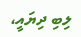ލިބި ދިޔައީ،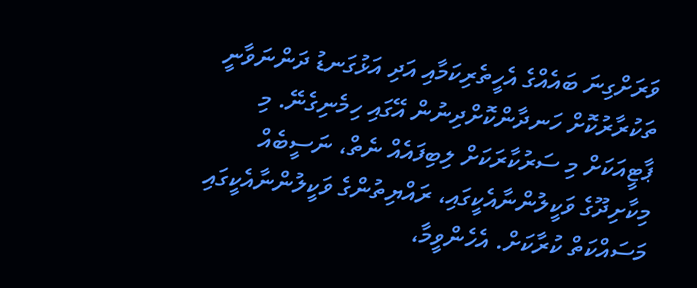ވަރަށްގިނަ ބައެއްގެ އެހީތެރިކަމާއި އަދި އަޅުގަނޑު ދަންނަވާނީ ތަކުރާރުކޮށް ހަނދާންކޮށްދިނުން އޭގައި ހިމެނިގެނޭ. މި ޕާޓީއަކަށް މި ސަރުކާރަކަށް ލިބިފައެއް ނެތް، ނަސީބެއް މިކާށިދޫގެ ވަކީލުންނާއެކީގައި، ރައްޔިތުންގެ ވަކީލުންނާއެކީގައި މަސައްކަތް ކުރާކަށް. އެހެންވީމާ،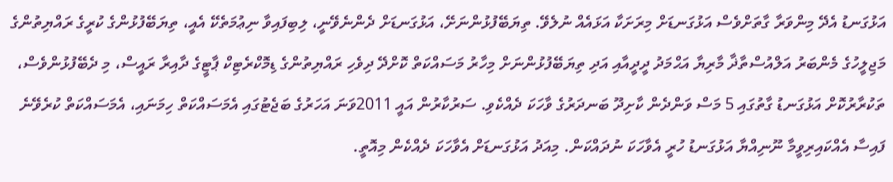އަޅުގަނޑު އެދޭ މިންވަރާ ގާތަށްވެސް އަޅުގަނޑަށް މިރަށަކާ އަޅައެއް ނުލެވޭ. ތިޔަބޭފުޅުންނަށޭ، އަޅުގަނޑަށް ދެންނެވޭނީ، ލިބިފައިވާ ނިޢުމަތެކޭ އެއީ، ތިޔަބޭފުޅުންގެ ކުރީގެ ރައްޔިތުންގެ މަޖިލީހުގެ މެންބަރު އަލްއުސްތާޛާ މާރިޔާ އަޙްމަދު ދީދީއާއި އަދި ތިޔަބޭފުޅުންނަށް މިހާރު މަސައްކަތް ކޮށްދޭ ދިވެހި ރައްޔިތުންގެ ޑިމޮކްރެޓިކް ޕާޓީގެ ދާއިރާ ރައީސް، މި ދެބޭފުޅުންވެސް، ތަކުރާރުކޮށް އަޅުގަނޑު ގާތުގައި 5 މަސް ވަންދެން ކާށިދޫ ބަނދަރުގެ ވާހަކަ ދެއްކެވި. ސަރުކާރުން އައީ 2011ވަނަ އަހަރުގެ ބަޖެޓުގައި އެމަސައްކަތް ހިމަނައި، އެމަސައްކަތް ކުރެވޭނެ ފައިސާ އެއްކައިރިވީމާ ނޫނިއްޔާ އަޅުގަނޑު ހުރީ އެވާހަކަ ނުދައްކަން. މިއަދު އަޅުގަނޑަށް އެވާހަކަ ދެއްކެން މިއޮތީ.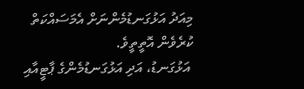މިއަދު އަޅުގަނޑުމެންނަށް އެމަސައްކަތް ކުރެވެން އޮތީތީވެ.
 އަޅުގަނޑު، އަދި އަޅުގަނޑުމެންގެ ޕާޓީއާއި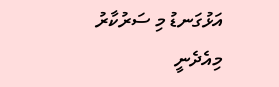އަޅުގަނޑު މި ސަރުކާރު މިއެދެނީ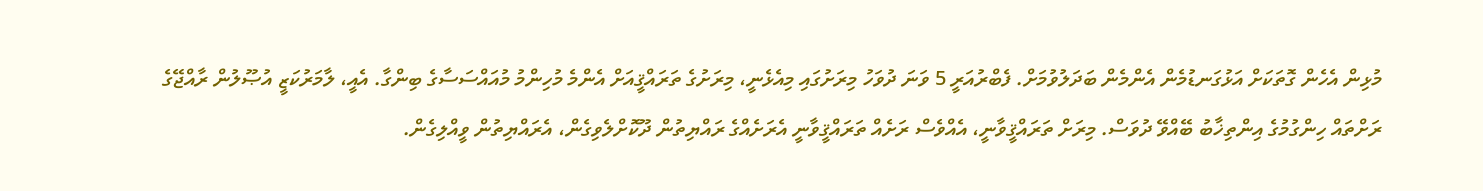މުޅިން އެހެން ގޮތަކަށް އަޅުގަނޑުމެން އެންމެން ބަދަލުވުމަށް. ފެބްރުއަރީ 5 ވަނަ ދުވަހު މިރަށުގައި މިއެޅެނީ، މިރަށުގެ ތަރައްޤީއަށް އެންމެ މުހިންމު މުއައްސަސާގެ ބިންގާ. އެއީ، ލާމަރުކަޒީ އުޞޫލުން ރާއްޖޭގެ ރަށްތައް ހިންގުމުގެ އިންތިޚާބު ބޭއްވޭ ދުވަސް. މިރަށް ތަރައްޤީވާނީ، އެއްވެސް ރަށެއް ތަރައްޤީވާނީ އެރަށެއްގެ ރައްޔިތުން ދޫކޮށްލެވިގެން، އެރައްޔިތުން ވީއްލިގެން.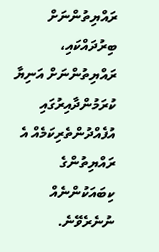ރައްޔިތުންނަށް ބިރުދައްކައި، ރައްޔިތުންނަށް އަނިޔާ ކުރަމުންދާއިރުގައި އުފެއްދުންތެރިކަމެއް އެ ރައްޔިތުންގެ ކިބައަކުންނެއް ނުނެރެވޭނެ.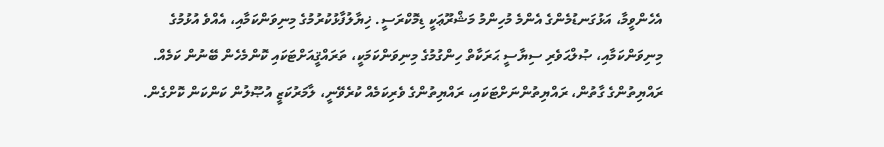އެހެންވީމާ، އަޅުގަނޑުމެންގެ އެންމެ މުހިންމު މަޝްރޫޢަކީ ޑިމޮކްރަސީ. ޚިޔާލުފާޅުކުރުމުގެ މިނިވަންކަމާއި، އެއްވެ އުޅުމުގެ މިނިވަންކަމާއި، ޞުލްޙަވެރި ސިޔާސީ ޙަރަކާތް ހިންގުމުގެ މިނިވަންކަމަކީ، ތަރައްޤީއަށްޓަކައި ކޮންމެހެން ބޭނުން ކަމެއް. ރައްޔިތުންގެ ގާތުން، ރައްޔިތުންނަށްޓަކައި، ރައްޔިތުންގެ ވެރިކަމެއް ކުރެވޭނީ، ލާމަރުކަޒީ އުޞޫލުން ކަންކަން ކޮށްގެން.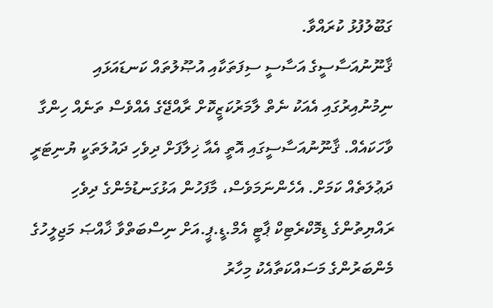ގަބޫލުފުޅު ކުރައްވާ.
ޤާނޫނުއަސާސީގެ އަސާސީ ސިފަތަކާއި އުޞޫލުތައް ކަނޑައަޅައި ނިމުނުއިރުގައި އެއަކު ނެތް ލާމަރުކަޒީކޮށް ރާއްޖޭގެ އެއްވެސް ތަނެއް ހިންގާ ވާހަކައެއް. ޤާނޫނުއަސާސީގައި އޮތީ އެއާ ޚިލާފަށް ދިވެހި ދައުލަތަކީ ޔުނިޓަރީ ދަޢުލަތެއް ކަމަށް. އެހެންނަމަވެސް، މާފަހުން އަޅުގަނޑުމެންގެ ދިވެހި ރައްޔިތުންގެ ޑިމޮކްރެޓިކް ޕާޓީ އެމް.ޑީ.ޕީ.އަށް ނިސްބަތްވާ ޚާއްޞަ މަޖިލީހުގެ މެންބަރުންގެ މަސައްކަތާއެކު މިހާރު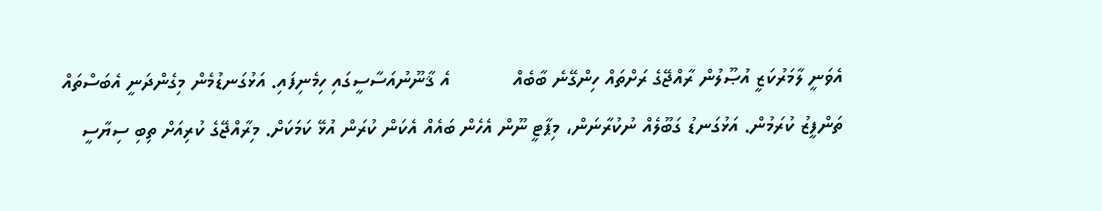އެވަނީ ލާމަރުކަޒީ އުޞޫލުން ރާއްޖޭގެ ރަށްތައް ހިންގޭނެ ބާބެއް           އެ ޤާނޫނުއަސާސީގައި ހިމެނިފައި. އަޅުގަނޑުމެން މިގެންދަނީ އެބަސްތައް ތަންފީޒު ކުރަމުން. އަޅުގަނޑު ގަބޫލެއް ނުކުރާނަން، މިޕާޓީ ނޫން އެހެން ބައެއް އެކަން ކުރަން އުޅޭ ކަމަކަށް. މިރާއްޖޭގެ ކުރިއަށް ތިބި ސިޔާސީ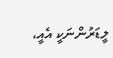ލީޑަރުންނަކީ އެއީ،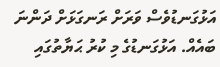އަޅުގަނޑުވެސް ވަރަށް ރަނގަޅަށް ދަންނަ ބައެއް. އަޅުގަނޑުގެ މި ކުރު ޙަޔާތުގައި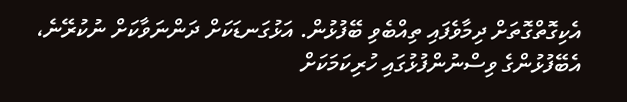އެކިގޮތްގޮތަށް ދިމާވެފައި ތިއްބެވި ބޭފުޅުން. އަޅުގަނޑަކަށް ދަންނަވާކަށް ނުކުރޭނެ، އެބޭފުޅުންގެ ވިސްނުންފުޅުގައި ހުރިކަމަކަށް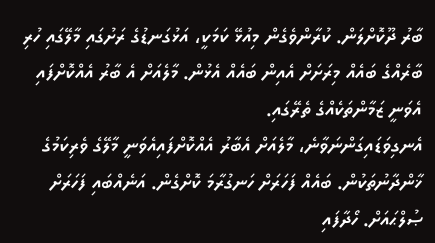ބާރު ދޫކޮށްލަން. ކުރާންވެގެން މިއުޅޭ ކަމަކީ، އަޅުގަނޑުގެ ރަށުގައި މާލޭގައި ހުރި ބާރެއްގެ ބައެއް މިރަށަށް އެއިން ބައެއް އެޅުން. މާލެއަށް އެ ބާރު އެއްކޮށްފައި އެވަނީ ޒަމާންތަކެއްގެ ތެރޭގައި.
އެނގިވަޑައިގަންނަވާނެ، މާލެއަށް އެބާރު އެއްކޮށްފައިއެވަނީ މާލޭގެ ވެރިކަމުގެ ޚާންދާނުތަކުން. ބައެއް ފަހަރަށް ހަނގުރާމަ ކޮށްގެން. އަނެއްބައި ފަހަރަށް ޞުލްޙައަށް. ހޯދާފައި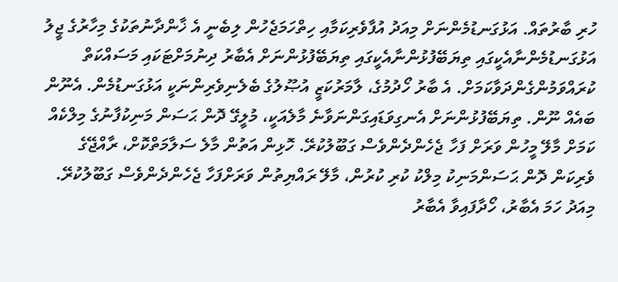ހުރި ބާރުތައް. އަޅުގަނޑުމެންނަށް މިއަދު އުފާވެރިކަމާއި ހިތްހަމަޖެހުން ލިބެނީ އެ ޚާންދާނުތަކުގެ މިހާރުގެ ޖީލު އަޅުގަނޑުމެންނާއެކީގައި ތިޔަބޭފުޅުންނާއެކީގައި ތިޔަބޭފުޅުންނަށް އެބާރު ދިނުމަށްޓަކައި މަސައްކަތް ކުރައްވަމުންގެންދަވާކަމަށް. އެ ބާރު ހޯދުމުގެ، ލާމަރުކަޒީ އުޞޫލުގެ ބެލެނިވެރިންނަކީ އަޅުގަނޑުމެން. އެނޫން ބައެއް ނޫން. ތިޔަބޭފުޅުންނަށް އެނގިވަޑައިގަންނަވާނެ މާލެއަކީ، މުލީގޭ ދޮން ޙަސަން މަނިކުފާނުގެ މިލްކެއް ކަމަށް މާލޭ މީހުން ވަރަށް ފަހާ ޖެހެންދެންވެސް ގަބޫލުކުރޭ. ހޮޅިން އަތުން މާލެ ސަލާމަތްކޮށް، ރާއްޖޭގެ ވެރިކަން ދޮން ޙަސަންމަނިކު މިލްކު ކުރި ކުރުން، މާލޭ ރައްޔިތުން ވަރަށްފަހާ ޖެހެންދެންވެސް ގަބޫލުކުރޭ. މިއަދު ހަމަ އެބާރު، ހޯދާފައިވާ އެބާރު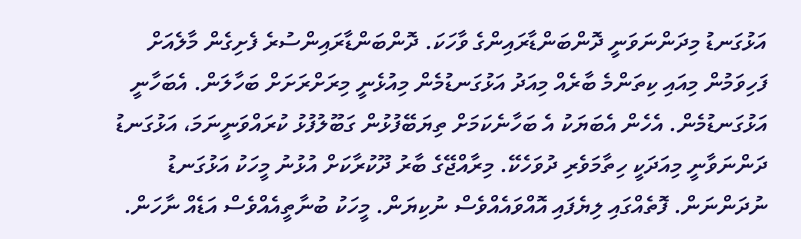އަޅުގަނޑު މިދަންނަވަނީ ދޮންބަންޑާރައިންގެ ވާހަކަ. ދޮންބަންޑާރައިންސުރެ ފެށިގެން މާލެއަށް ފަހިވަމުން މިއައި ކިތަންމެ ބާރެއް މިއަދު އަޅުގަނޑުމެން މިއުޅެނީ މިރަށްރަށަށް ބަހާލަން. އެބަހާނީ އަޅުގަނޑުމެން. އެހެން އެބަޔަކު އެ ބަހާނެކަމަށް ތިޔަބޭފުޅުން ގަބޫލުފުޅު ކުރައްވަނީނަމަ، އަޅުގަނޑު ދަންނަވާނީ މިއަދަކީ ހިތާމަވެރި ދުވަހެކޭ. މިރާއްޖޭގެ ބާރު ދޫކުރާކަށް އުޅުނު މީހަކު އަޅުގަނޑު ނުދަންނަން. ފޮތެއްގައި ލިޔެފައި އޮއްވައެއްވެސް ނުކިޔަން. މީހަކު ބުނާތީއެއްވެސް އަޑެއް ނާހަން.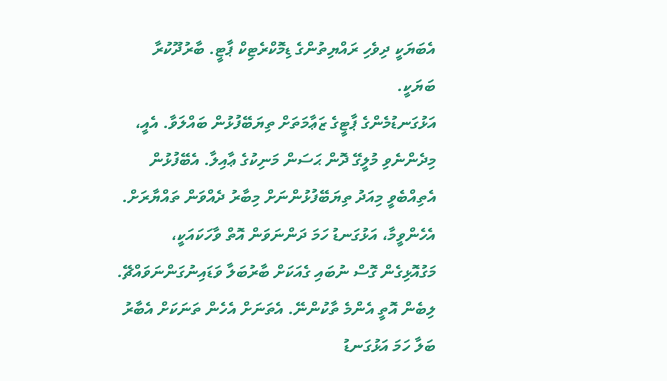އެބަޔަކީ ދިވެހި ރައްޔިތުންގެ ޑިމޮކްރެޓިކް ޕާޓީ. ބާރުދޫކުރާ ބަޔަކީ.
އަޅުގަނޑުމެންގެ ޕާޓީގެ ޒަޢާމަތަށް ތިޔަބޭފުޅުން ބައްލަވާ. އެއީ، މިދެންނެވި މުލީގޭ ދޮން ޙަސަން މަނިކުގެ ޢާއިލާ. އެބޭފުޅުން އެތިއްބެވީ މިއަދު ތިޔަބޭފުޅުންނަށް މިބާރު ދެއްވަން ތައްޔާރަށް. އެހެންވީމާ، އަޅުގަނޑު ހަމަ ދަންނަވަން އޮތް ވާހަކައަކީ، މަގުއޮޅިގެން ގޮސް ނުބައި ގެއަކަށް ބާރުބަލާ ވަޑައިނުގަންނަވައްޗޭ. ލިބެން އޮތީ އެންމެ ތާކުންނޭ. އެތަނަށް އެހެން ތަނަކަށް އެބާރު ބަލާ ހަމަ އަޅުގަނޑު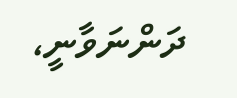ދަންނަވާނީ،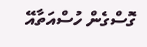ގޮސްގެން ހުސްއަތާއޭ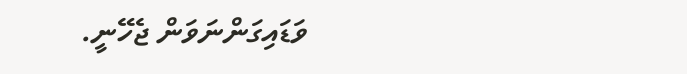ވަޑައިގަންނަވަން ޖެހޭނީ.